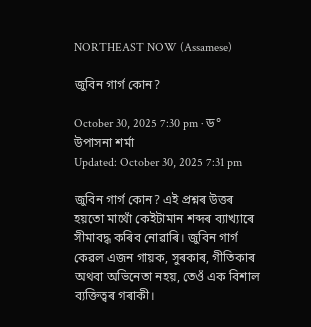NORTHEAST NOW (Assamese)

জুবিন গাৰ্গ কোন?

October 30, 2025 7:30 pm · ড° উপাসনা শৰ্মা
Updated: October 30, 2025 7:31 pm

জুবিন গাৰ্গ কোন? এই প্ৰশ্নৰ উত্তৰ হয়তো মাথোঁ কেইটামান শব্দৰ ব্যাখ্যাৰে সীমাবদ্ধ কৰিব নোৱাৰি। জুবিন গাৰ্গ কেৱল এজন গায়ক, সুৰকাৰ, গীতিকাৰ অথবা অভিনেতা নহয়, তেওঁ এক বিশাল ব্যক্তিত্বৰ গৰাকী।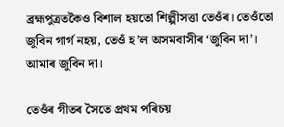ব্ৰহ্মপুত্ৰতকৈও বিশাল হয়তো শিল্পীসত্তা তেওঁৰ। তেওঁতো জুবিন গাৰ্গ নহয়, তেওঁ হ’ল অসমবাসীৰ ‘জুবিন দা’। আমাৰ জুবিন দা।

তেওঁৰ গীতৰ সৈতে প্ৰথম পৰিচয়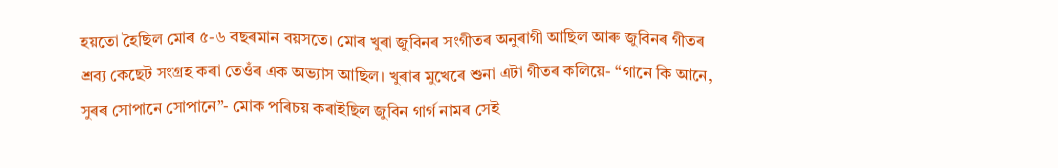হয়তো হৈছিল মোৰ ৫-৬ বছৰমান বয়সতে। মোৰ খুৰা জুবিনৰ সংগীতৰ অনুৰাগী আছিল আৰু জুবিনৰ গীতৰ শ্ৰব্য কেছেট সংগ্ৰহ কৰা তেওঁৰ এক অভ্যাস আছিল। খুৰাৰ মুখেৰে শুনা এটা গীতৰ কলিয়ে- “গানে কি আনে, সুৰৰ সোপানে সোপানে”- মোক পৰিচয় কৰাইছিল জুবিন গাৰ্গ নামৰ সেই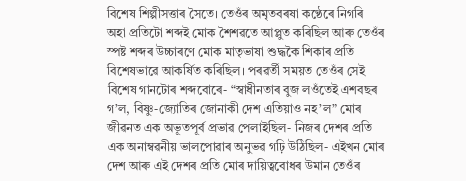বিশেষ শিল্পীসত্তাৰ সৈতে। তেওঁৰ অমৃতবৰষা কণ্ঠেৰে নিগৰি অহা প্ৰতিটো শব্দই মোক শৈশৱতে আপ্লুত কৰিছিল আৰু তেওঁৰ স্পষ্ট শব্দৰ উচ্চাৰণে মোক মাতৃভাষা শুদ্ধকৈ শিকাৰ প্ৰতি বিশেষভাৱে আকৰ্ষিত কৰিছিল। পৰৱৰ্তী সময়ত তেওঁৰ সেই বিশেষ গানটোৰ শব্দবোৰে- “স্বাধীনতাৰ বুজ লওঁতেই এশবছৰ গ’ল, বিষ্ণু-জ্যোতিৰ জোনাকী দেশ এতিয়াও নহ’ল” মোৰ জীৱনত এক অভূতপূৰ্ব প্ৰভাৱ পেলাইছিল- নিজৰ দেশৰ প্ৰতি এক অনাম্বৱনীয় ভালপোৱাৰ অনুভৱ গঢ়ি উঠিছিল- এইখন মোৰ দেশ আৰু এই দেশৰ প্ৰতি মোৰ দায়িত্ববোধৰ উমান তেওঁৰ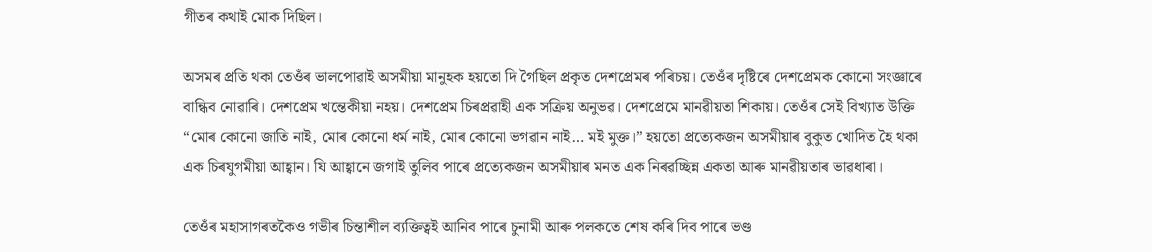গীতৰ কথাই মোক দিছিল।

অসমৰ প্ৰতি থকা তেওঁৰ ভালপোৱাই অসমীয়া মানুহক হয়তো দি গৈছিল প্ৰকৃত দেশপ্ৰেমৰ পৰিচয়। তেওঁৰ দৃষ্টিৰে দেশপ্ৰেমক কোনো সংজ্ঞাৰে বান্ধিব নোৱাৰি। দেশপ্ৰেম খন্তেকীয়া নহয়। দেশপ্ৰেম চিৰপ্ৰৱাহী এক সক্ৰিয় অনুভৱ। দেশপ্ৰেমে মানৱীয়তা শিকায়। তেওঁৰ সেই বিখ্যাত উক্তি “মোৰ কোনো জাতি নাই, মোৰ কোনো ধৰ্ম নাই, মোৰ কোনো ভগৱান নাই… মই মুক্ত।” হয়তো প্ৰত্যেকজন অসমীয়াৰ বুকুত খোদিত হৈ থকা এক চিৰযুগমীয়া আহ্বান। যি আহ্বানে জগাই তুলিব পাৰে প্ৰত্যেকজন অসমীয়াৰ মনত এক নিৰৱচ্ছিন্ন একতা আৰু মানৱীয়তাৰ ভাৱধাৰা।

তেওঁৰ মহাসাগৰতকৈও গভীৰ চিন্তাশীল ব্যক্তিত্বই আনিব পাৰে চুনামী আৰু পলকতে শেষ কৰি দিব পাৰে ভণ্ড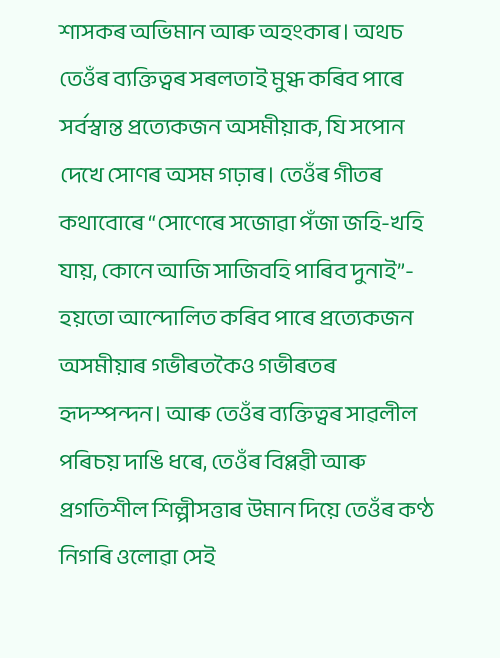শাসকৰ অভিমান আৰু অহংকাৰ। অথচ তেওঁৰ ব্যক্তিত্বৰ সৰলতাই মুগ্ধ কৰিব পাৰে সৰ্বস্বান্ত প্ৰত্যেকজন অসমীয়াক, যি সপোন দেখে সোণৰ অসম গঢ়াৰ। তেওঁৰ গীতৰ কথাবোৰে “সোণেৰে সজোৱা পঁজা জহি-খহি যায়, কোনে আজি সাজিবহি পাৰিব দুনাই”- হয়তো আন্দোলিত কৰিব পাৰে প্ৰত্যেকজন অসমীয়াৰ গভীৰতকৈও গভীৰতৰ হৃদস্পন্দন। আৰু তেওঁৰ ব্যক্তিত্বৰ সাৱলীল পৰিচয় দাঙি ধৰে, তেওঁৰ বিপ্লৱী আৰু প্ৰগতিশীল শিল্পীসত্তাৰ উমান দিয়ে তেওঁৰ কণ্ঠ নিগৰি ওলোৱা সেই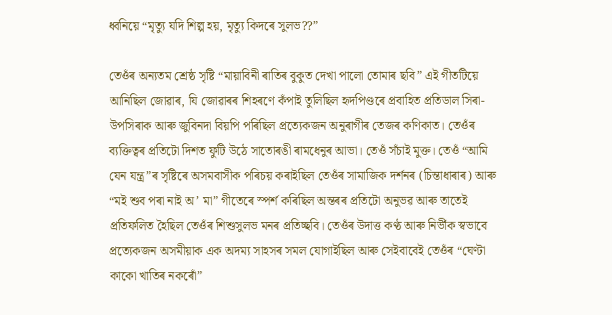ধ্বনিয়ে “মৃত্যু যদি শিল্প হয়, মৃত্যু কিদৰে সুলভ??”

তেওঁৰ অন্যতম শ্ৰেষ্ঠ সৃষ্টি “মায়াবিনী ৰাতিৰ বুকুত দেখা পালো তোমাৰ ছবি” এই গীতটিয়ে আনিছিল জোৱাৰ, যি জোৱাৰৰ শিহৰণে কঁপাই তুলিছিল হৃদপিণ্ডৰে প্ৰবাহিত প্ৰতিডাল সিৰা-উপসিৰাক আৰু জুবিনদা বিয়পি পৰিছিল প্ৰত্যেকজন অনুৰাগীৰ তেজৰ কণিকাত। তেওঁৰ ব্যক্তিত্বৰ প্ৰতিটো দিশত ফুটি উঠে সাতোৰঙী ৰামধেনুৰ আভা। তেওঁ সঁচাই মুক্ত। তেওঁ “আমি যেন যন্ত্ৰ”ৰ সৃষ্টিৰে অসমবাসীক পৰিচয় কৰাইছিল তেওঁৰ সামাজিক দৰ্শনৰ (চিন্তাধাৰাৰ) আৰু “মই শুব পৰা নাই অ’ মা” গীতেৰে স্পৰ্শ কৰিছিল অন্তৰৰ প্ৰতিটো অনুভৱ আৰু তাতেই প্ৰতিফলিত হৈছিল তেওঁৰ শিশুসুলভ মনৰ প্ৰতিচ্ছবি। তেওঁৰ উদাত্ত কণ্ঠ আৰু নিৰ্ভীক স্বভাবে প্ৰত্যেকজন অসমীয়াক এক অদম্য সাহসৰ সমল যোগাইছিল আৰু সেইবাবেই তেওঁৰ “ঘেণ্টা কাকো খাতিৰ নকৰোঁ”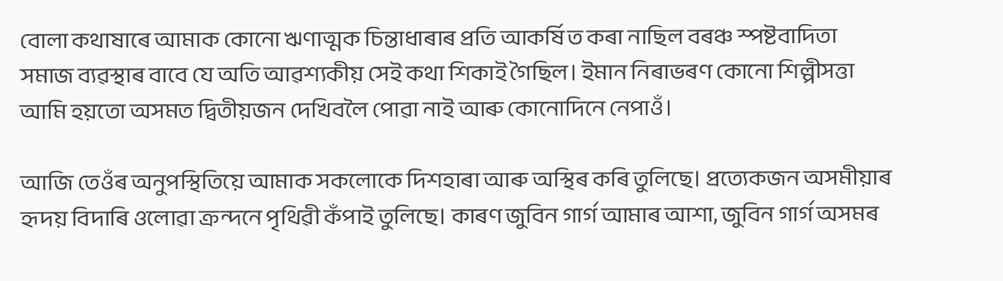বোলা কথাষাৰে আমাক কোনো ঋণাত্মক চিন্তাধাৰাৰ প্ৰতি আকৰ্ষিত কৰা নাছিল বৰঞ্চ স্পষ্টবাদিতা সমাজ ব্যৱস্থাৰ বাবে যে অতি আৱশ্যকীয় সেই কথা শিকাই গৈছিল। ইমান নিৰাভৰণ কোনো শিল্পীসত্তা আমি হয়তো অসমত দ্বিতীয়জন দেখিবলৈ পোৱা নাই আৰু কোনোদিনে নেপাওঁ।

আজি তেওঁৰ অনুপস্থিতিয়ে আমাক সকলোকে দিশহাৰা আৰু অস্থিৰ কৰি তুলিছে। প্ৰত্যেকজন অসমীয়াৰ হৃদয় বিদাৰি ওলোৱা ক্ৰন্দনে পৃথিৱী কঁপাই তুলিছে। কাৰণ জুবিন গাৰ্গ আমাৰ আশা, জুবিন গাৰ্গ অসমৰ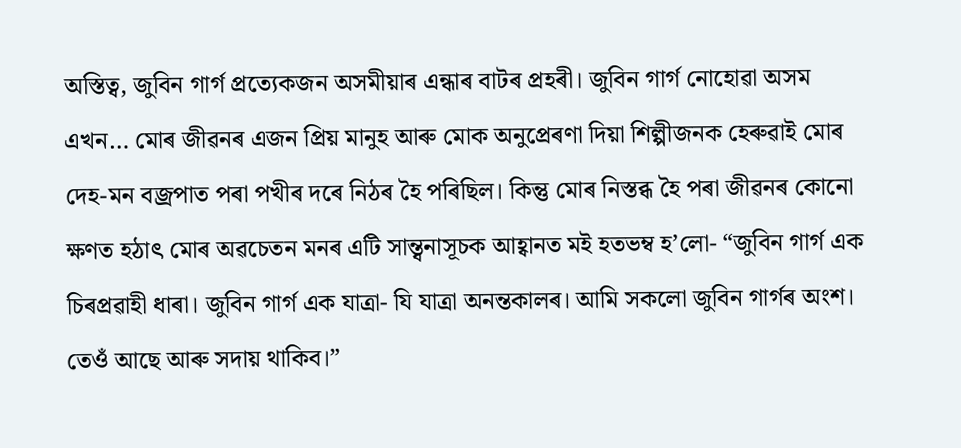অস্তিত্ব, জুবিন গাৰ্গ প্ৰত্যেকজন অসমীয়াৰ এন্ধাৰ বাটৰ প্ৰহৰী। জুবিন গাৰ্গ নোহোৱা অসম এখন… মোৰ জীৱনৰ এজন প্ৰিয় মানুহ আৰু মোক অনুপ্ৰেৰণা দিয়া শিল্পীজনক হেৰুৱাই মোৰ দেহ-মন বজ্রপাত পৰা পখীৰ দৰে নিঠৰ হৈ পৰিছিল। কিন্তু মোৰ নিস্তব্ধ হৈ পৰা জীৱনৰ কোনো ক্ষণত হঠাৎ মোৰ অৱচেতন মনৰ এটি সান্ত্বনাসূচক আহ্বানত মই হতভম্ব হ’লো- “জুবিন গাৰ্গ এক চিৰপ্ৰৱাহী ধাৰা। জুবিন গাৰ্গ এক যাত্ৰা- যি যাত্ৰা অনন্তকালৰ। আমি সকলো জুবিন গাৰ্গৰ অংশ। তেওঁ আছে আৰু সদায় থাকিব।”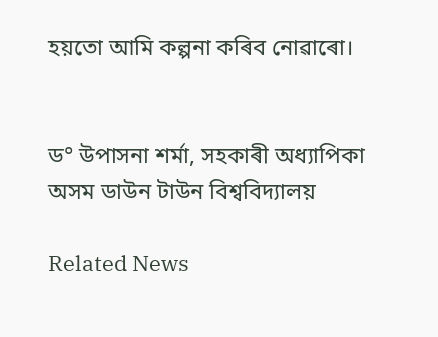হয়তো আমি কল্পনা কৰিব নোৱাৰো।


ড° উপাসনা শৰ্মা, সহকাৰী অধ্যাপিকা
অসম ডাউন টাউন বিশ্ববিদ্যালয়

Related News